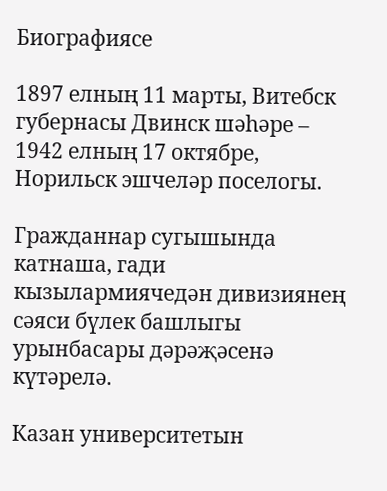Биографиясе

1897 елның 11 марты, Витебск губернасы Двинск шәһәре – 1942 елның 17 октябре, Норильск эшчеләр поселогы.

Гражданнар сугышында катнаша, гади кызылармиячедән дивизиянең сәяси бүлек башлыгы урынбасары дәрәҗәсенә күтәрелә.

Казан университетын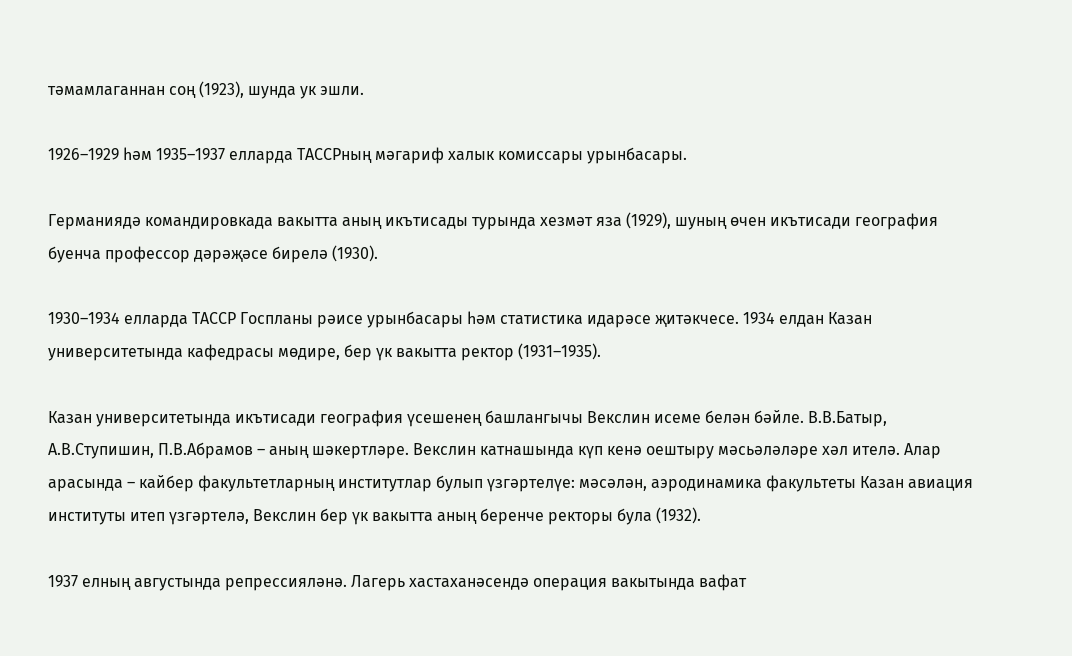тәмамлаганнан соң (1923), шунда ук эшли.

1926–1929 һәм 1935–1937 елларда ТАССРның мәгариф халык комиссары урынбасары.

Германиядә командировкада вакытта аның икътисады турында хезмәт яза (1929), шуның өчен икътисади география буенча профессор дәрәҗәсе бирелә (1930).

1930–1934 елларда ТАССР Госпланы рәисе урынбасары һәм статистика идарәсе җитәкчесе. 1934 елдан Казан университетында кафедрасы мөдире, бер үк вакытта ректор (1931–1935).

Казан университетында икътисади география үсешенең башлангычы Векслин исеме белән бәйле. В.В.Батыр, А.В.Ступишин, П.В.Абрамов – аның шәкертләре. Векслин катнашында күп кенә оештыру мәсьәләләре хәл ителә. Алар арасында – кайбер факультетларның институтлар булып үзгәртелүе: мәсәлән, аэродинамика факультеты Казан авиация институты итеп үзгәртелә, Векслин бер үк вакытта аның беренче ректоры була (1932).

1937 елның августында репрессияләнә. Лагерь хастаханәсендә операция вакытында вафат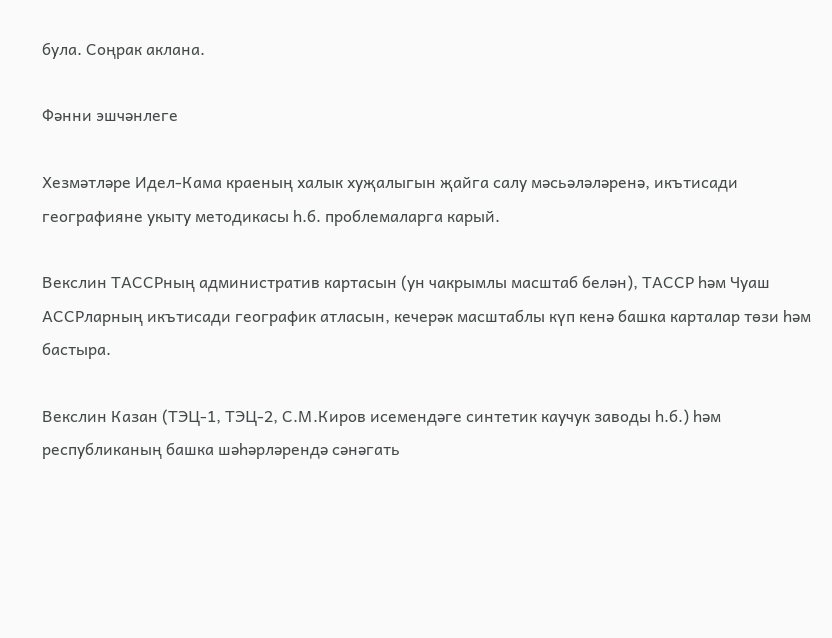була. Соңрак аклана.

Фәнни эшчәнлеге

Хезмәтләре Идел-Кама краеның халык хуҗалыгын җайга салу мәсьәләләренә, икътисади географияне укыту методикасы һ.б. проблемаларга карый.

Векслин ТАССРның административ картасын (ун чакрымлы масштаб белән), ТАССР һәм Чуаш АССРларның икътисади географик атласын, кечерәк масштаблы күп кенә башка карталар төзи һәм бастыра.

Векслин Казан (ТЭЦ-1, ТЭЦ-2, С.М.Киров исемендәге синтетик каучук заводы һ.б.) һәм республиканың башка шәһәрләрендә сәнәгать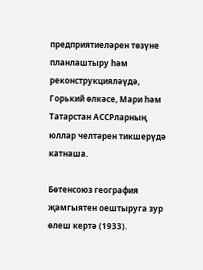предприятиеләрен төзүне планлаштыру һәм реконструкцияләүдә, Горький өлкәсе, Мари һәм Татарстан АССРларның юллар челтәрен тикшерүдә катнаша.

Бөтенсоюз география җәмгыятен оештыруга зур өлеш кертә (1933).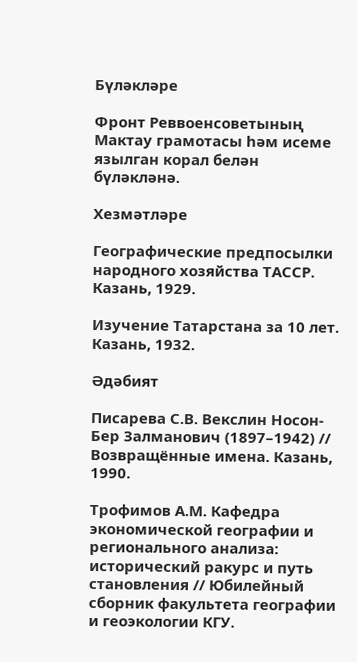Бүләкләре

Фронт Реввоенсоветының Мактау грамотасы һәм исеме язылган корал белән бүләкләнә.

Хезмәтләре

Географические предпосылки народного хозяйства ТАССР. Казань, 1929.

Изучение Татарстана за 10 лет. Казань, 1932.

Әдәбият

Писарева С.В. Векслин Носон-Бер Залманович (1897–1942) // Возвращённые имена. Казань, 1990.

Трофимов А.М. Кафедра экономической географии и регионального анализа: исторический ракурс и путь становления // Юбилейный сборник факультета географии и геоэкологии КГУ.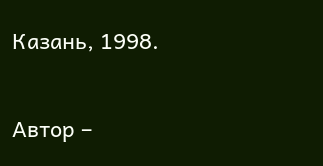Казань, 1998.

Автор –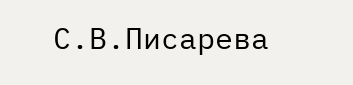С.В.Писарева